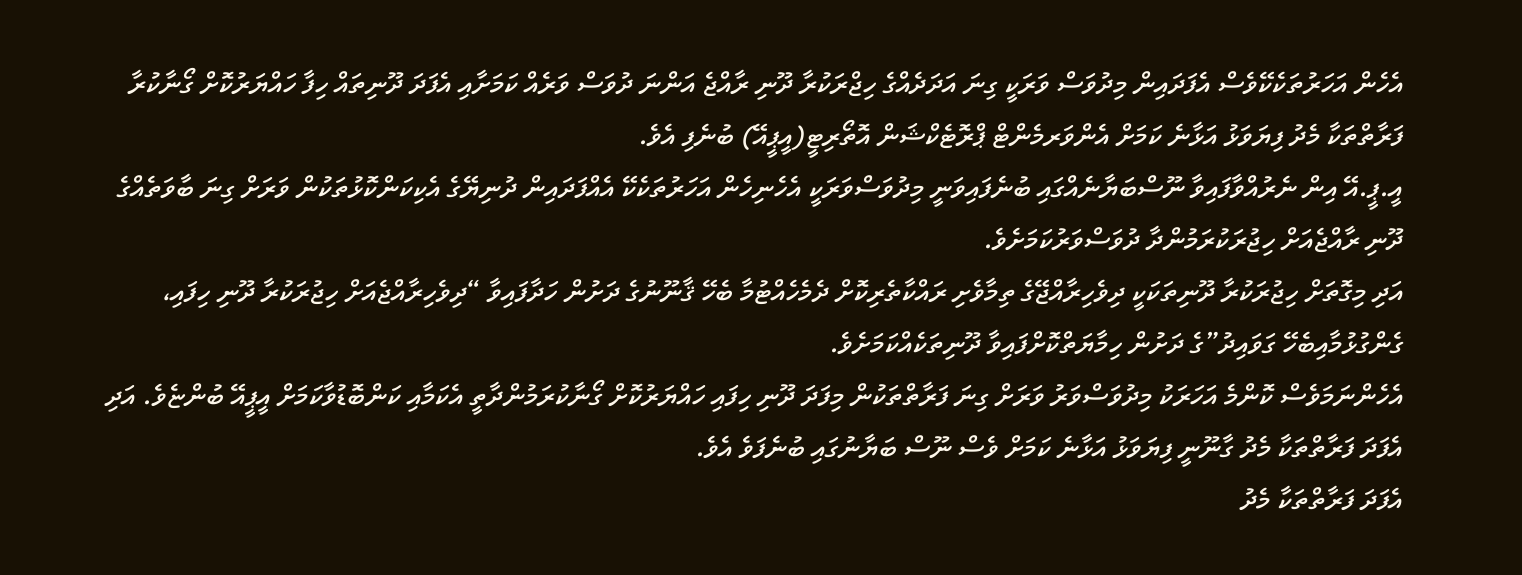އެހެން އަހަރުތަކެކޭވެސް އެފަދައިން މިދުވަސް ވަރަކީ ގިނަ އަދަދެއްގެ ހިޖްރަކުރާ ދޫނި ރާއްޖެ އަންނަ ދުވަސް ވަރެއް ކަމަށާއި އެފަދަ ދޫނިތައް ހިފާ ހައްޔަރުކޮށް ގޯނާކުރާ ފަރާތްތަކާ މެދު ފިޔަވަޅު އަޅާނެ ކަމަށް އެންވަރމެންޓް ޕްރޮޓެކްޝަން އޮތޯރިޓީ(އީޕީއޭ) ބުނެފި އެވެ.
އީ.ޕީ.އޭ އިން ނެރުއްވާފައިވާ ނޫސްބަޔާނެއްގައި ބުނެފައިވަނީ މިދުވަސްވަރަކީ އެހެނިހެން އަހަރުތަކެކޭ އެއްފަދައިން ދުނިޔޭގެ އެކިކަންކޮޅުތަކުން ވަރަށް ގިނަ ބާވަތެއްގެ ދޫނި ރާއްޖެއަށް ހިޖުރަކުރަމުންދާ ދުވަސްވަރުކަމަށެވެ.
އަދި މިގޮތަށް ހިޖުރަކުރާ ދޫނިތަކަކީ ދިވެހިރާއްޖޭގެ ތިމާވެށި ރައްކާތެރިކޮށް ދެމެހެއްޓުމާ ބެހޭ ޤާނޫނުގެ ދަށުން ހަދާފައިވާ “ދިވެހިރާއްޖެއަށް ހިޖުރަކުރާ ދޫނި ހިފައި، ގެންގުޅުމާއިބެހޭ ގަވައިދު”ގެ ދަށުން ހިމާޔަތްކޮށްފައިވާ ދޫނިތަކެއްކަމަށެވެ.
އެހެންނަމަވެސް ކޮންމެ އަހަރަކު މިދުވަސްވަރު ވަރަށް ގިނަ ފަރާތްތަކުން މިފަދަ ދޫނި ހިފައި ހައްޔަރުކޮށް ގޯނާކުރަމުންދާތީ އެކަމާއި ކަންބޮޑުވާކަމަށް އީޕީއޭ ބުންޏެވެ. އަދި އެފަދަ ފަރާތްތަކާ މެދު ގާނޫނީ ފިޔަވަޅު އަޅާނެ ކަމަށް ވެސް ނޫސް ބަޔާނުގައި ބުނެފަވެ އެވެ.
އެފަދަ ފަރާތްތަކާ މެދު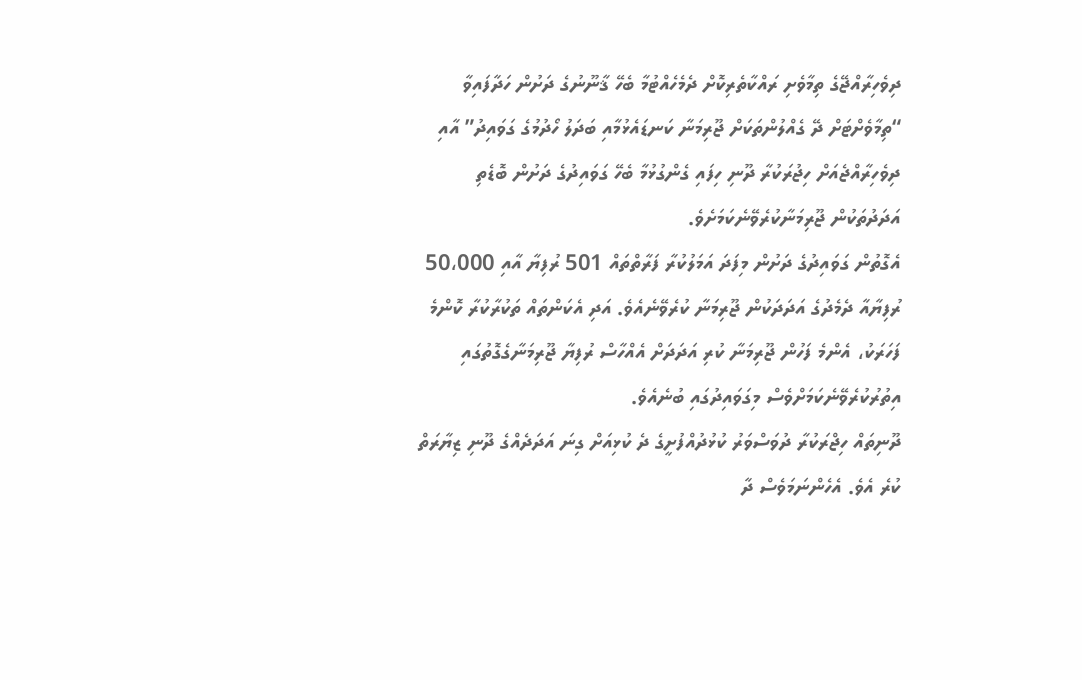ދިވެހިރާއްޖޭގެ ތިމާވެށި ރައްކާތެރިކޮށް ދެމެހެއްޓުމާ ބެހޭ ޤާނޫނުގެ ދަށުން ހަދާފައިވާ “ތިމާވެށްޓަށް ދޭ ގެއްލުންތަކަށް ޖޫރިމަނާ ކަނޑައެޅުމާއި ބަދަލު ހޯދުމުގެ ގަވައިދު” އާއި ދިވެހިރާއްޖެއަށް ހިޖުރަކުރާ ދޫނި ހިފައި ގެންގުޅުމާ ބެހޭ ގަވައިދުގެ ދަށުން ބޮޑެތި އަދަދުތަކުން ޖޫރިމަނާކުރެވޭނެކަމަށެވެ.
އެގޮތުން ގަވައިދުގެ ދަށުން މިފަދަ އަމަލުކުރާ ފަރާތްތައް 501 ރުފިޔާ އާއި 50،000 ރުފިޔާއާ ދެމެދުގެ އަދަދަކުން ޖޫރިމަނާ ކުރެވޭނެއެވެ. އަދި އެކަންތައް ތަކުރާކުރާ ކޮންމެ ފަހަރަކު، އެންމެ ފަހުން ޖޫރިމަނާ ކުރި އަދަދަށް އެއްހާސް ރުފިޔާ ޖޫރިމަނާގެގޮތުގައި އިތުރުކުރެވޭނެކަމަށްވެސް މިގަވައިދުގައި ބުނެއެވެ.
ދޫނިތައް ހިޖްރަކުރާ ދުވަސްވަރު ކުޅުދުއްފުށީގެ ދެ ކުޅިއަށް ގިނަ އަދަދެއްގެ ދޫނި ޒިޔާރަތް ކުރެ އެވެ. އެހެންނަމަވެސް ދާ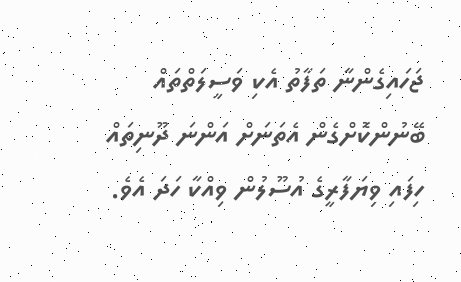ޖަހައިގެންނާ ތަފާތު އެކި ވަސީލަތްތައް ބޭނުންކޮށްގެން އެތަނަށް އަންނަ ދޫނިތައް ހިފައި ވިޔަފާރީގެ އުސޫލުން ވިއްކާ ހަދަ އެވެ.